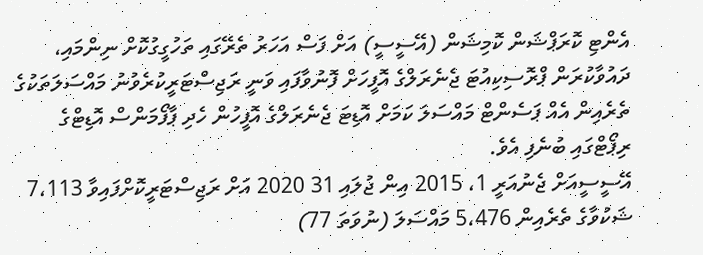އެންޓި ކޮރަޕްޝަން ކޮމިޝަން (އޭސީސީ) އަށް ފަސް އަހަރު ތެރޭގައި ތަހުގީގުކޮށް ނިންމައި، ދައުވާކުރަން ޕްރޮސިކިއުޓަ ޖެނެރަލްގެ އޮފީހަށް ފޮނުވާފައި ވަނީ ރަޖިސްޓަރީކުރެވުނު މައްސަލަތަކުގެ ތެރެއިން އެއް ޕަސެންޓް މައްސަލަ ކަމަށް އޮޑިޓަ ޖެނެރަލްގެ އޮފީހުން ހެދި ޕާފޯމަންސް އޮޑިޓްގެ ރިޕޯޓްގައި ބުނެފި އެވެ.
އޭސީސީއަށް ޖެނުއަރީ 1، 2015 އިން ޖުލައި 31 2020 އަށް ރަޖިސްޓަރީކޮށްފައިވާ 7،113 ޝަކުވާގެ ތެރެއިން 5،476 މައްސަލަ (ނުވަތަ 77)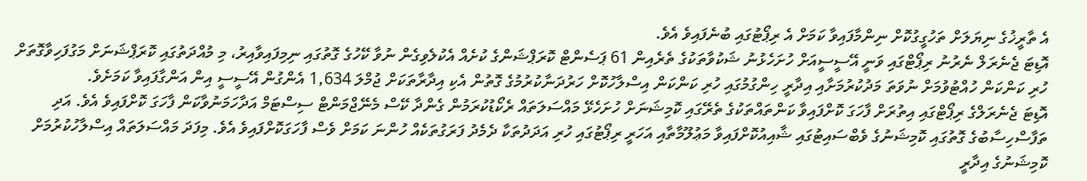އެ ތާރީޚުގެ ނިޔަލަށް ތަހުގީގުކޮށް ނިންމާފައިވާ ކަމަށް އެ ރިޕޯޓުގައި ބުނެފައިވެ އެވެ.
އޮޑިޓަ ޖެނެރަލް ނެރުނު ރިޕޯޓްގައި ވަނީ އޭސީސީއަށް ހުށަހެޅުނު ޝަކުވާތަކުގެ ތެރެއިން 61 ޕަސެންޓް ކޮރަޕްޝަންގެ ކުށެއް އެކުލެވިގެން ނުވާ ކޭހުގެ ގޮތުގައި ނިމިފައިވާއިރު، މި މުއްދަތުގައި ކޮރަޕްޝަނަށް މަގުފަހިވާގޮތަށް ހުރި ކަންކަން ހުއްޓުވުމަށް ނުވަތަ މަދުކުރުމަށާއި އިދާރީ ހިންގުމުގައި ހުރި ކަންކަން އިސްލާހުކޮށް ހަރުދަނާކުރުމުގެ ގޮތުން އެކި އިދާރާތަކަށް ޖުމްލަ 1,634 އެންގުން އޭސީސީ އިން އަންގާފައިވާ ކަމަށެވެ.
އޮޑިޓަ ޖެނެރަލްގެ ރިޕޯޓްގައި އިތުރަށް ފާހަގަ ކޮށްފައިވާ ކަންތައްތަކުގެ ތެރޭގައި ކޮމިޝަނަށް ހުށަހެޅޭ މައްސަލަތައް ރެކޯޑުކުރަމުން ގެންދާ ކޭސް މެނޭޖްމަންޓް ސިސްޓަމް އަދާހަމަނުވާކަން ފާހަގަ ކޮށްފައިވެ އެވެ. އަދި ތަފާސްހިސާބުގެ ގޮތުގައި ކޮމިޝަނުގެ ވެބްސައިޓުގައި ޝާއިއުކޮށްފައިވާ މަޢުލޫމާތާއި އަހަރީ ރިޕޯޓުގައި ހުރި އަދަދުތަކާ ދެމެދު ފަރަގުތަކެއް ހުންނަ ކަމަށް ވެސް ފާހަގަކޮށްފައިވެ އެވެ. މިފަދަ މައްސަލަތައް އިސްލާހުކުރުމަށް ކޮމިޝަނުގެ އިދާރީ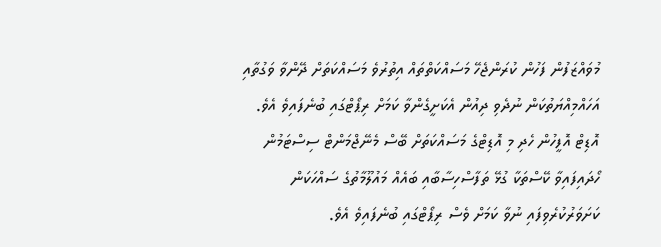މުވައްޒަފުން ފަހުން ކުރަންޖެހޭ މަސައްކަތްތައް އިތުރުވެ މަސައްކަތަށް ދޭންވާ ވަގުތާއި އަހައްމިއްޔަތުކަން ނުދެވި ދިއުން އެކަށީގެންވާ ކަމަށް ރިޕޯޓްގައި ބުނެފައިވެ އެވެ.
އޮޑިޓް އޮފީހުން ހެދި މި އޮޑިޓްގެ މަސައްކަތަށް ބޭސް މެނޭޖްމަންޓް ސިސްޓަމުން ހޯދައިފައިވާ ކޭސްތަކާ ގުޅޭ ތަފާސްހިސާބާއި ބައެއް މައުލޫމާތުގެ ސައްހަކަން ކަށަވަރުކުރެވިފައި ނުވާ ކަމަށް ވެސް ރިޕޯޓްގައި ބުނެފައިވެ އެވެ.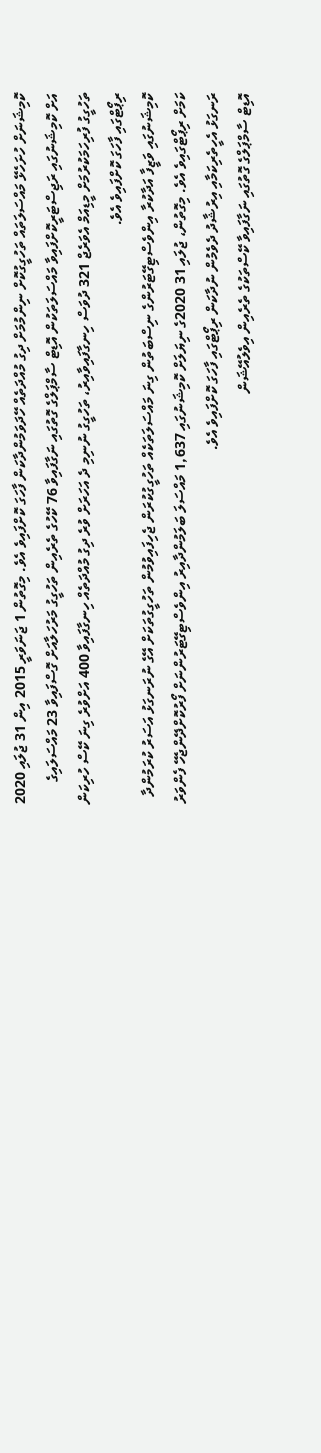ކޮމިޝަނަށް ހުށަހެޅޭ މައްސަލަތައް ތަހުގީގުކޮށް ނިންމުމަށް ދިގު މުއްދަތެއް ހޭދަވަމުންދާކަން ފާހަގަ ކޮށްފައިވެ އެވެ. މިގޮތުން 1 ޖަނަވަރީ 2015 އިން 31 ޖުލައި 2020 އަށް ކޮމިޝަނުގައި ރަޖިސްޓަރީކޮށްފައިވާ މައްސަލަތަކުން އޮޑިޓް ސާމްޕަލްގެ ގޮތުގައި ނަގާފައިވާ 76 ކޭހުގެ ތެރެއިން ތަހުގީގު މަރުހަލާއަށް ގޮސްފައިވާ 23 މައްސަލައިގެ ތަހުގީގު ފުރިހަމަކުރުމަށް މީޑިއަމް އެވަރެޖް 321 ދުވަސް ހިނގާފައިވާއިރު، ތަހުގީގު ނުނިމި ދެ އަހަރަށް ވުރެ ދިގު މުއްދަތެއް ހިނގާފައިވާ 400 އަށްވުރެ ގިނަ ކޭސް ހުރިކަން ރިޕޯޓްގައި ފާހަގަ ކޮށްފައިވެ އެވެ.
ކޮމިޝަނުގައި ވަޒީފާ އަދާކުރާ އިންވެސްޓިގޭޓަރުންގެ ނިސްބަތުން ގިނަ މައްސަލަތަކެއް ތަހުގީގުކުރަން ޖެހިފައިވުމުން ތަހުގީގުތަކަށް އޭގެ ނުރަނގަޅު އަސަރު ކުރަމުންދާ ކަމަށް ރިޕޯޓްގައިވެ އެވެ. މިގޮތުން، ޖުލައި 31 2020ގެ ނިޔަލަށް ކޮމިޝަނުގައި 1,637 މައްސަލަ ބަލަމުންދާއިރު އިންވެސްޓިގޭޓަރުންނަށް ފޯރުކޮށްދޭންޖެހޭ ފެންވަރު ރަނގަޅު އެހީތެރިކަމާއި އިރުޝާދު ދެވެމުން ނުދާކަން ރިޕޯޓްގައި ފާހަގަ ކޮށްފައިވެ އެވެ.
އޮޑިޓް ސާމްޕަލްގެ ގޮތުގައި ނަގާފައިވާ ކޭސްތަކުގެ ތެރެއިން އިވެލުއޭޝަން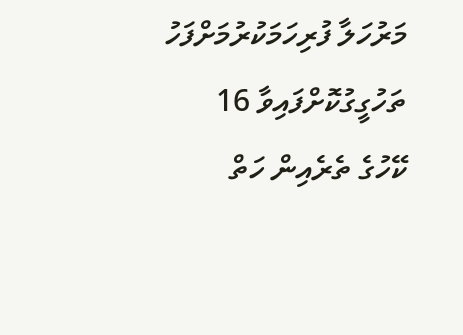މަރުހަލާ ފުރިހަމަކުރުމަށްފަހު ތަހުގީގުކޮށްފައިވާ 16 ކޭހުގެ ތެރެއިން ހަތް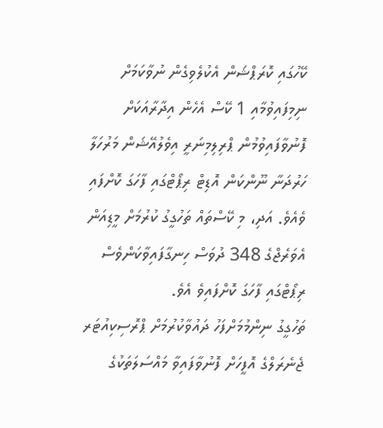ކޭހުގައި ކޮރަޕްޝަން އެކުލެވިގެން ނުވާކަމަށް ނިމިފައިވުމާއި 1 ކޭސް އެހެން އިދާރާއަކަށް ފޮނުވާފައިވުމުން ޕްރިލިމިނަރީ އިވެލުއޭޝަން މަރުހަލާ ހަރުދަނާ ނޫންކަން އޮޑިޓް ރިޕޯޓްގައި ފާހަގަ ކޮށްފައި ވެއެވެ. އަދި، މި ކޭސްތައް ތަހުގީގު ކުރުމަށް މީޑިއަން އެވަރެޖްގެ 348 ދުވަސް ހިނގާފައިވާކަންވެސް ރިޕޯޓްގައި ފާހަގަ ކޮށްފައިވެ އެވެ.
ތަހުގީގު ނިންމުމަށްފަހު ދައުވާކުރުމަށް ޕްރޮސިކިއުޓަރ ޖެނެރަލްގެ އޮފީހަށް ފޮނުވާފައިވާ މައްސަލަތަކުގެ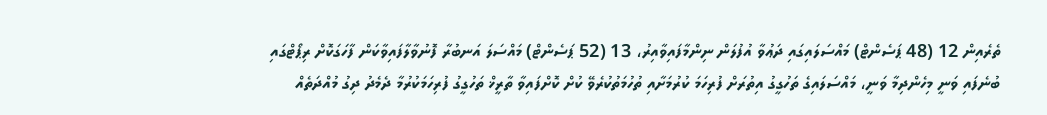ތެރެއިން 12 (48 ޕަސެންޓް) މައްސަލައިގައި ދަޢުވާ އުފުލަން ނިންމާފައިވާއިރު، 13 (52 ޕަސެންޓް) މައްސަލަ އަނބުރާ ފޮނުވާލާފައިވާކަން ފާހަގަކޮށް ރިޕޯޓްގައި ބުނެފައި ވަނީ މިހެންދިމާ ވަނީ، މައްސަލައިގެ ތަހުގީގު އިތުރަށް ފުރިހަމަ ކުރުމަށާއި ތުހުމަތުކުރެވޭ ކުށް ކޮށްފައިވާ ތާރީޚް ތަހުގީގު ފުރިހަމަކުރުމާ ދެމެދު ދިގު މުއްދަތެއް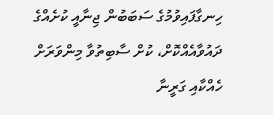ހިނގާފައިވުމުގެ ސަބަބުން ޖިނާއީ ކުށެއްގެ ދައުވާއެއްކޮށް، ކުށް ސާބިތުވާ މިންވަރަށް ހެއްކާއި ގަރީނާ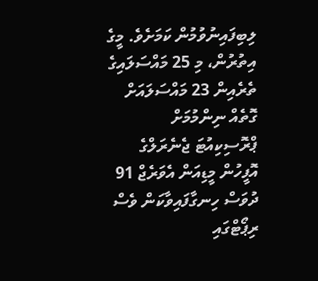ލިބިފައިނުވުމުން ކަމަށެވެ. މީގެ އިތުރުން، މި 25 މައްސަލައިގެ ތެރެއިން 23 މައްސަލައަށް ގޮތެއް ނިންމުމަށް ޕްރޮސިކިއުޓަ ޖެނެރަލްގެ އޮފީހުން މީޑިއަން އެވަރެޖް 91 ދުވަސް ހިނގާފައިވާކަން ވެސް ރިޕޯޓްގައި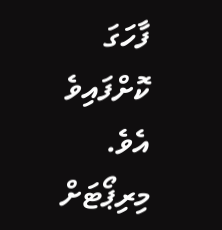ފާހަގަ ކޮށްފައިވެ އެވެ.
މިރިޕޯޓަށް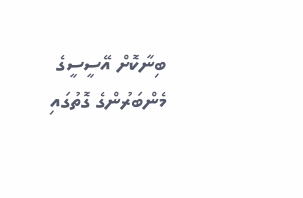ބިނާކޮށް އޭސީސީގެ މެންބަރުންގެ ގޮތުގައި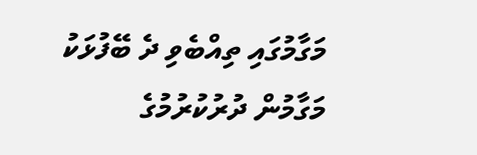މަގާމުގައި ތިއްބެވި ދެ ބޭފުޅަކު މަގާމުން ދުރުކުރުމުގެ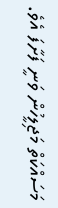މަސައްކަތް މަޖިލީހުން ވަނީ ފަށާފަ އެވެ.